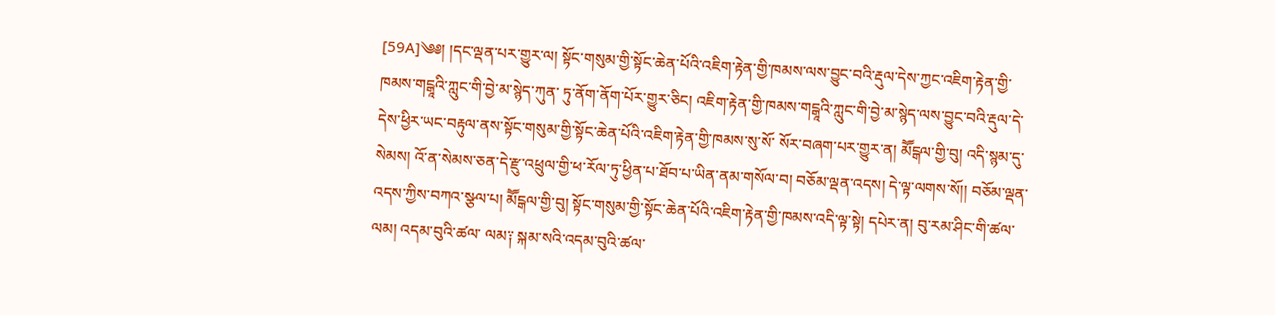[59A]༄༅། །དང་ལྡན་པར་གྱུར་ལ། སྟོང་གསུམ་གྱི་སྟོང་ཆེན་པོའི་འཇིག་རྟེན་གྱི་ཁམས་ལས་བྱུང་བའི་རྡུལ་དེས་ཀྱང་འཇིག་རྟེན་གྱི་ཁམས་གངྒཱའི་ཀླུང་གི་བྱེ་མ་སྙེད་ཀུན་ ཏུ་ནོག་ནོག་པོར་གྱུར་ཅིང། འཇིག་རྟེན་གྱི་ཁམས་གངྒཱའི་ཀླུང་གི་བྱེ་མ་སྙེད་ལས་བྱུང་བའི་རྡུལ་དེ་དེས་ཕྱིར་ཡང་བརྟུལ་ནས་སྟོང་གསུམ་གྱི་སྟོང་ཆེན་པོའི་འཇིག་རྟེན་གྱི་ཁམས་སུ་སོ་ སོར་བཞག་པར་གྱུར་ན། མཽངྒལ་གྱི་བུ། འདི་སྙམ་དུ་སེམས། འོ་ན་སེམས་ཅན་དེ་རྫུ་འཕྲུལ་གྱི་ཕ་རོལ་ཏུ་ཕྱིན་པ་ཐོབ་པ་ཡིན་ནམ་གསོལ་བ། བཅོམ་ལྡན་འདས། དེ་ལྟ་ལགས་སོ།། བཅོམ་ལྡན་འདས་ཀྱིས་བཀའ་སྩལ་པ། མཽངྒལ་གྱི་བུ། སྟོང་གསུམ་གྱི་སྟོང་ཆེན་པོའི་འཇིག་རྟེན་གྱི་ཁམས་འདི་ལྟ་སྟེ། དཔེར་ན། བུ་རམ་ཤིང་གི་ཚལ་ལམ། འདམ་བུའི་ཚལ་ ལམ༑ སྐམ་སའི་འདམ་བུའི་ཚལ་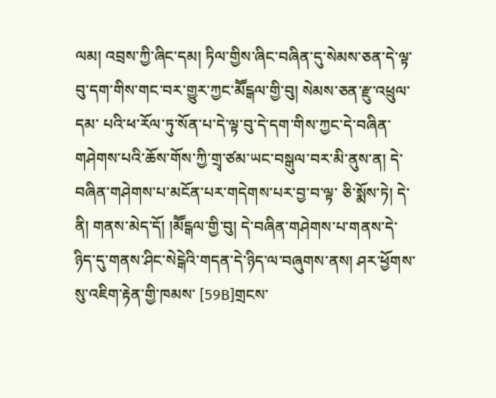ལམ། འབྲས་ཀྱི་ཞིང་དམ། ཏིལ་གྱིས་ཞིང་བཞིན་དུ་སེམས་ཅན་དེ་ལྟ་བུ་དག་གིས་གང་བར་གྱུར་ཀྱང་མཽངྒལ་གྱི་བུ། སེམས་ཅན་རྫུ་འཕྲུལ་དམ་ པའི་ཕ་རོལ་ཏུ་སོན་པ་དེ་ལྟ་བུ་དེ་དག་གིས་ཀྱང་དེ་བཞིན་གཤེགས་པའི་ཆོས་གོས་ཀྱི་གྲྭ་ཙམ་ཡང་བསྒུལ་བར་མི་ནུས་ན། དེ་བཞིན་གཤེགས་པ་མངོན་པར་གདེགས་པར་བྱ་བ་ལྟ་ ཅི་སྨོས་ཏེ། དེ་ནི། གནས་མེད་དོ། །མཽངྒལ་གྱི་བུ། དེ་བཞིན་གཤེགས་པ་གནས་དེ་ཉིད་དུ་གནས་ཤིང་སེངྒེའི་གདན་དེ་ཉིད་ལ་བཞུགས་ནས། ཤར་ཕྱོགས་སུ་འཇིག་རྟེན་གྱི་ཁམས་ [59B]གྲངས་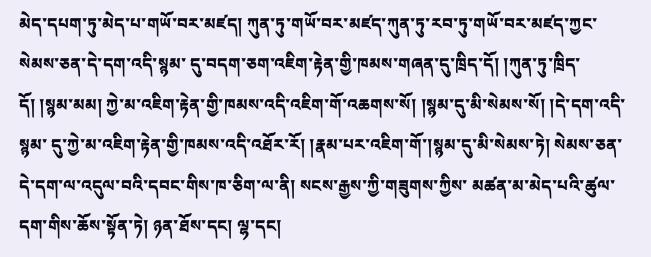མེད་དཔག་ཏུ་མེད་པ་གཡོ་བར་མཛད། ཀུན་ཏུ་གཡོ་བར་མཛད་ཀུན་ཏུ་རབ་ཏུ་གཡོ་བར་མཛད་ཀྱང་སེམས་ཅན་དེ་དག་འདི་སྙམ་ དུ་བདག་ཅག་འཇིག་རྟེན་གྱི་ཁམས་གཞན་དུ་ཁྲིད་དོ། །ཀུན་ཏུ་ཁྲིད་དོ། །སྙམ་མམ། ཀྱེ་མ་འཇིག་རྟེན་གྱི་ཁམས་འདི་འཇིག་གོ་འཆགས་སོ། །སྙམ་དུ་མི་སེམས་སོ། །དེ་དག་འདི་སྙམ་ དུ་ཀྱེ་མ་འཇིག་རྟེན་གྱི་ཁམས་འདི་འཐོར་རོ། །རྣམ་པར་འཇིག་གོ་།སྙམ་དུ་མི་སེམས་ཏེ། སེམས་ཅན་དེ་དག་ལ་འདུལ་བའི་དབང་གིས་ཁ་ཅིག་ལ་ནི། སངས་རྒྱས་ཀྱི་གཟུགས་ཀྱིས་ མཚན་མ་མེད་པའི་ཚུལ་དག་གིས་ཆོས་སྟོན་ཏེ། ཉན་ཐོས་དང། ལྷ་དང།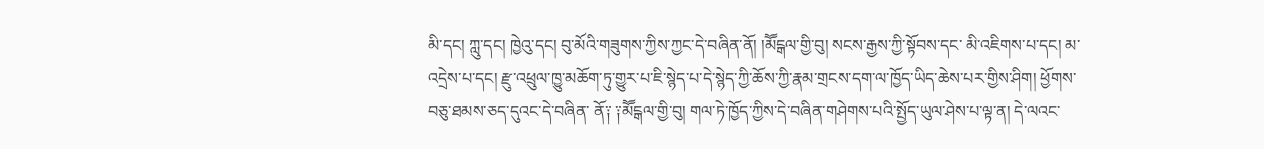མི་དང། ཀླུ་དང། ཁྱེའུ་དང། བུ་མོའི་གཟུགས་ཀྱིས་ཀྱང་དེ་བཞིན་ནོ། །མཽངྒལ་གྱི་བུ། སངས་རྒྱས་ཀྱི་སྟོབས་དང་ མི་འཇིགས་པ་དང། མ་འདྲེས་པ་དང། རྫུ་འཕྲུལ་ཁྱུ་མཆོག་ཏུ་གྱུར་པ་ཇི་སྙེད་པ་དེ་སྙེད་ཀྱི་ཆོས་ཀྱི་རྣམ་གྲངས་དག་ལ་ཁྱོད་ཡིད་ཆེས་པར་གྱིས་ཤིག། ཕྱོགས་བཅུ་ཐམས་ཅད་དུའང་དེ་བཞིན་ ནོ༑ ༑མཽངྒལ་གྱི་བུ། གལ་ཏེ་ཁྱོད་ཀྱིས་དེ་བཞིན་གཤེགས་པའི་སྤྱོད་ཡུལ་ཤེས་པ་ལྟ་ན། དེ་ལའང་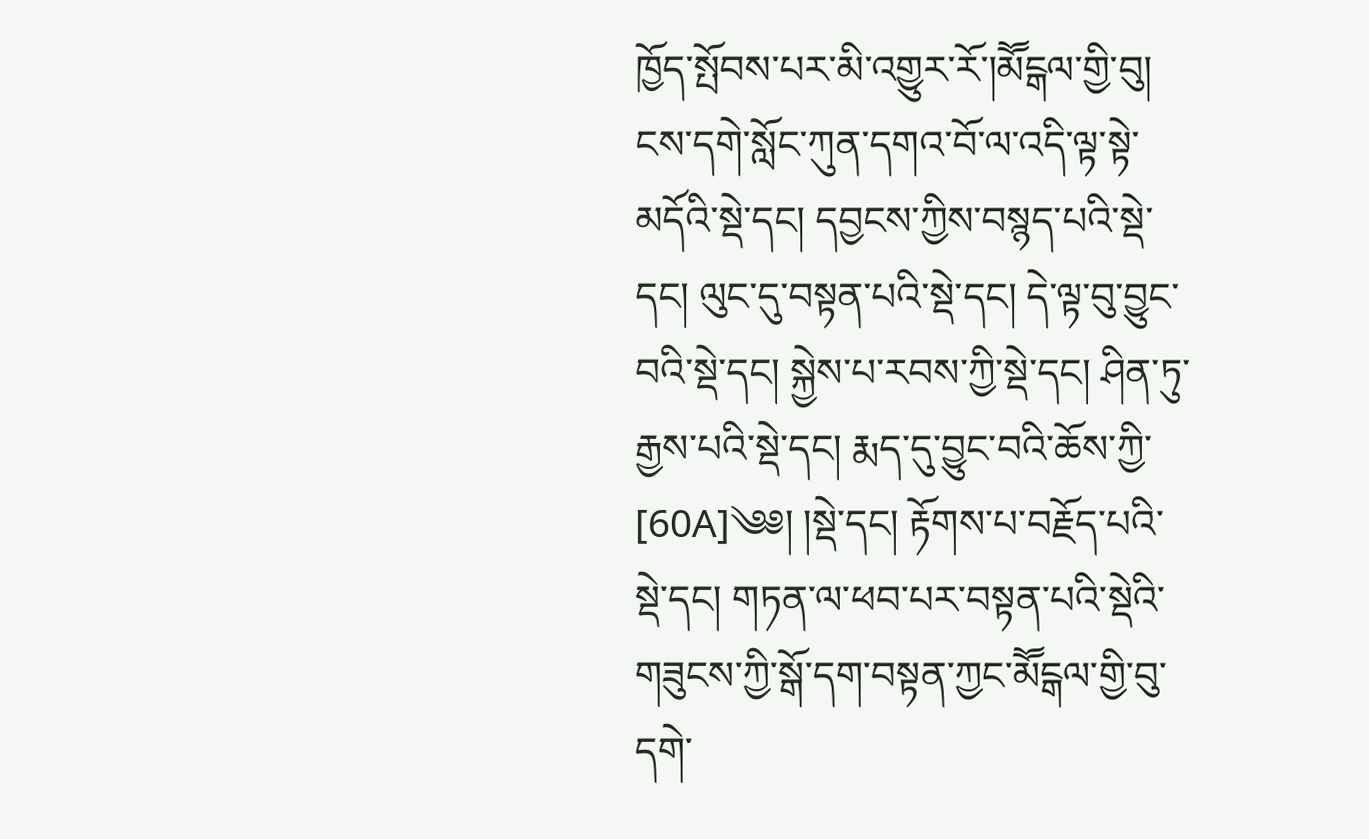ཁྱོད་སྤོབས་པར་མི་འགྱུར་རོ་།མཽངྒལ་གྱི་བུ། ངས་དགེ་སློང་ཀུན་དགའ་བོ་ལ་འདི་ལྟ་སྟེ་ མདོའི་སྡེ་དང། དབྱངས་ཀྱིས་བསྙད་པའི་སྡེ་དང། ལུང་དུ་བསྟན་པའི་སྡེ་དང། དེ་ལྟ་བུ་བྱུང་བའི་སྡེ་དང། སྐྱེས་པ་རབས་ཀྱི་སྡེ་དང། ཤིན་ཏུ་རྒྱས་པའི་སྡེ་དང། རྨད་དུ་བྱུང་བའི་ཆོས་ཀྱི་ [60A]༄༅། །སྡེ་དང། རྟོགས་པ་བརྗོད་པའི་སྡེ་དང། གཏན་ལ་ཕབ་པར་བསྟན་པའི་སྡེའི་གཟུངས་ཀྱི་སྒོ་དག་བསྟན་ཀྱང་མཽངྒལ་གྱི་བུ་དགེ་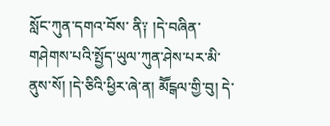སློང་ཀུན་དགའ་བོས་ ནི༑ །དེ་བཞིན་གཤེགས་པའི་སྤྱོད་ཡུལ་ཀུན་ཤེས་པར་མི་ནུས་སོ། །དེ་ཅིའི་ཕྱིར་ཞེ་ན། མཽངྒལ་གྱི་བུ། དེ་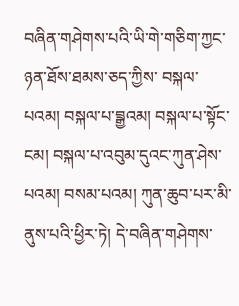བཞིན་གཤེགས་པའི་ཡི་གེ་གཅིག་ཀྱང་ཉན་ཐོས་ཐམས་ཅད་ཀྱིས་ བསྐལ་པའམ། བསྐལ་པ་བྲྒྱའམ། བསྐལ་པ་སྟོང་ངམ། བསྐལ་པ་འབུམ་དུའང་ཀུན་ཤེས་པའམ། བསམ་པའམ། ཀུན་ཆུབ་པར་མི་ནུས་པའི་ཕྱིར་ཏེ། དེ་བཞིན་གཤེགས་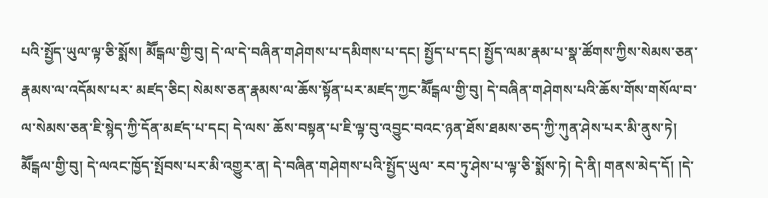པའི་སྤྱོད་ཡུལ་ལྟ་ཅི་སྨོས། མཽངྒལ་གྱི་བུ། དེ་ལ་དེ་བཞིན་གཤེགས་པ་དམིགས་པ་དང། སྤྱོད་པ་དང། སྤྱོད་ལམ་རྣམ་པ་སྣ་ཚོགས་ཀྱིས་སེམས་ཅན་རྣམས་ལ་འདོམས་པར་ མཛད་ཅིང། སེམས་ཅན་རྣམས་ལ་ཆོས་སྟོན་པར་མཛད་ཀྱང་མཽངྒལ་གྱི་བུ། དེ་བཞིན་གཤེགས་པའི་ཆོས་གོས་གསོལ་བ་ལ་སེམས་ཅན་ཇི་སྙེད་ཀྱི་དོན་མཛད་པ་དང། དེ་ལས་ ཆོས་བསྟན་པ་ཇི་ལྟ་བུ་འབྱུང་བའང་ཉན་ཐོས་ཐམས་ཅད་ཀྱི་ཀུན་ཤེས་པར་མི་ནུས་ཏེ། མཽངྒལ་གྱི་བུ། དེ་ལའང་ཁྱོད་སྤོབས་པར་མི་འགྱུར་ན། དེ་བཞིན་གཤེགས་པའི་སྤྱོད་ཡུལ་ རབ་ཏུ་ཤེས་པ་ལྟ་ཅི་སྨོས་ཏེ། དེ་ནི། གནས་མེད་དོ། །དེ་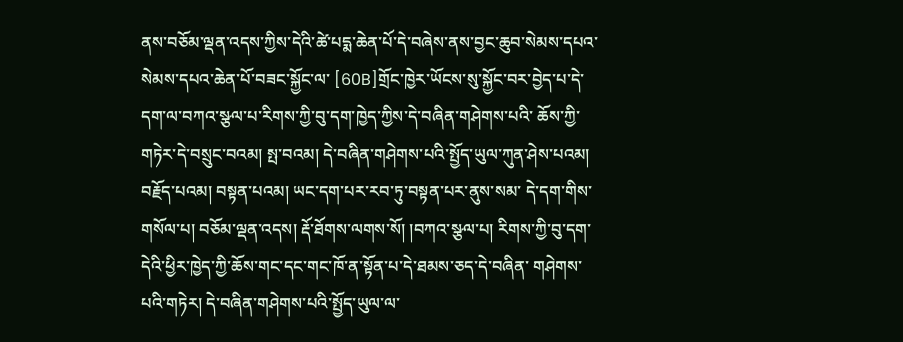ནས་བཅོམ་ལྡན་འདས་ཀྱིས་དེའི་ཚེ་པདྨ་ཆེན་པོ་དེ་བཞེས་ནས་བྱང་ཆུབ་སེམས་དཔའ་སེམས་དཔའ་ཆེན་པོ་བཟང་སྐྱོང་ལ་ [60B]གྲོང་ཁྱེར་ཡོངས་སུ་སྐྱོང་བར་བྱེད་པ་དེ་དག་ལ་བཀའ་སྩལ་པ་རིགས་ཀྱི་བུ་དག་ཁྱེད་ཀྱིས་དེ་བཞིན་གཤེགས་པའི་ ཆོས་ཀྱི་གཏེར་དེ་བསྲུང་བའམ། སྤ་བའམ། དེ་བཞིན་གཤེགས་པའི་སྤྱོད་ཡུལ་ཀུན་ཤེས་པའམ། བརྗོད་པའམ། བསྟན་པའམ། ཡང་དག་པར་རབ་ཏུ་བསྟན་པར་ནུས་སམ་ དེ་དག་གིས་གསོལ་པ། བཅོམ་ལྡན་འདས། རྡོ་ཐོགས་ལགས་སོ། །བཀའ་སྩལ་པ། རིགས་ཀྱི་བུ་དག་དེའི་ཕྱིར་ཁྱེད་ཀྱི་ཆོས་གང་དང་གང་ཁོ་ན་སྟོན་པ་དེ་ཐམས་ཅད་དེ་བཞིན་ གཤེགས་པའི་གཏེར། དེ་བཞིན་གཤེགས་པའི་སྤྱོད་ཡུལ་ལ་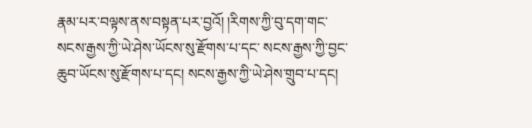རྣམ་པར་བལྟས་ནས་བསྟན་པར་བྱའོ། །རིགས་ཀྱི་བུ་དག་གང་སངས་རྒྱས་ཀྱི་ཡེ་ཤེས་ཡོངས་སུ་རྫོགས་པ་དང་ སངས་རྒྱས་ཀྱི་བྱང་ཆུབ་ཡོངས་སུ་རྫོགས་པ་དང། སངས་རྒྱས་ཀྱི་ཡེ་ཤེས་གྲུབ་པ་དང།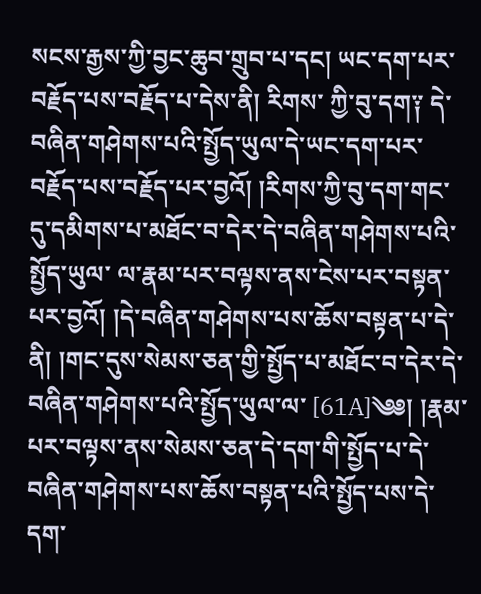སངས་རྒྱས་ཀྱི་བྱང་ཆུབ་གྲུབ་པ་དང། ཡང་དག་པར་བརྗོད་པས་བརྗོད་པ་དེས་ནི། རིགས་ ཀྱི་བུ་དག༑ དེ་བཞིན་གཤེགས་པའི་སྤྱོད་ཡུལ་དེ་ཡང་དག་པར་བརྗོད་པས་བརྗོད་པར་བྱའོ། །རིགས་ཀྱི་བུ་དག་གང་དུ་དམིགས་པ་མཐོང་བ་དེར་དེ་བཞིན་གཤེགས་པའི་སྤྱོད་ཡུལ་ ལ་རྣམ་པར་བལྟས་ནས་ངེས་པར་བསྟན་པར་བྱའོ། །དེ་བཞིན་གཤེགས་པས་ཆོས་བསྟན་པ་དེ་ནི། །གང་དུས་སེམས་ཅན་གྱི་སྤྱོད་པ་མཐོང་བ་དེར་དེ་བཞིན་གཤེགས་པའི་སྤྱོད་ཡུལ་ལ་ [61A]༄༅། །རྣམ་པར་བལྟས་ནས་སེམས་ཅན་དེ་དག་གི་སྤྱོད་པ་དེ་བཞིན་གཤེགས་པས་ཆོས་བསྟན་པའི་སྤྱོད་པས་དེ་དག་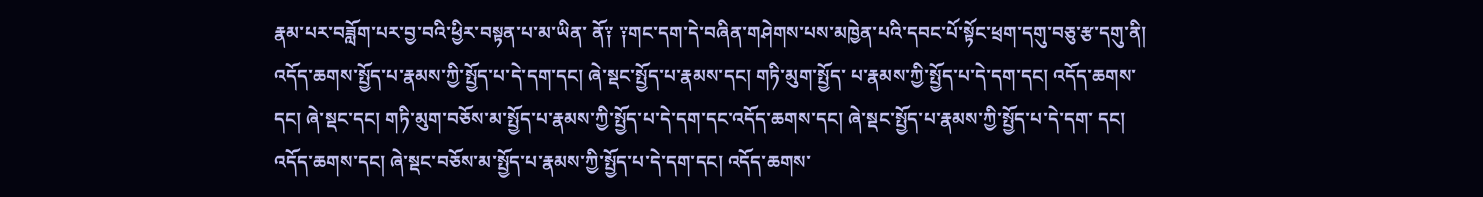རྣམ་པར་བཟློག་པར་བྱ་བའི་ཕྱིར་བསྟན་པ་མ་ཡིན་ ནོ༑ ༑གང་དག་དེ་བཞིན་གཤེགས་པས་མཁྱེན་པའི་དབང་པོ་སྟོང་ཕྲག་དགུ་བཅུ་རྩ་དགུ་ནི། འདོད་ཆགས་སྤྱོད་པ་རྣམས་ཀྱི་སྤྱོད་པ་དེ་དག་དང། ཞེ་སྡང་སྤྱོད་པ་རྣམས་དང། གཏི་མུག་སྤྱོད་ པ་རྣམས་ཀྱི་སྤྱོད་པ་དེ་དག་དང། འདོད་ཆགས་དང། ཞེ་སྡང་དང། གཏི་མུག་བཅོས་མ་སྤྱོད་པ་རྣམས་ཀྱི་སྤྱོད་པ་དེ་དག་དང་འདོད་ཆགས་དང། ཞེ་སྡང་སྤྱོད་པ་རྣམས་ཀྱི་སྤྱོད་པ་དེ་དག་ དང། འདོད་ཆགས་དང། ཞེ་སྡང་བཅོས་མ་སྤྱོད་པ་རྣམས་ཀྱི་སྤྱོད་པ་དེ་དག་དང། འདོད་ཆགས་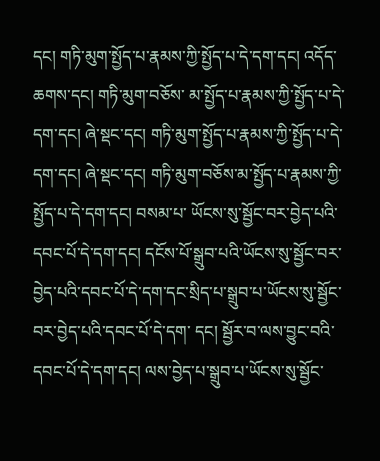དང། གཏི་མུག་སྤྱོད་པ་རྣམས་ཀྱི་སྤྱོད་པ་དེ་དག་དང། འདོད་ཆགས་དང། གཏི་མུག་བཅོས་ མ་སྤྱོད་པ་རྣམས་ཀྱི་སྤྱོད་པ་དེ་དག་དང། ཞེ་སྡང་དང། གཏི་མུག་སྤྱོད་པ་རྣམས་ཀྱི་སྤྱོད་པ་དེ་དག་དང། ཞེ་སྡང་དང། གཏི་མུག་བཅོས་མ་སྤྱོད་པ་རྣམས་ཀྱི་སྤྱོད་པ་དེ་དག་དང། བསམ་པ་ ཡོངས་སུ་སྦྱོང་བར་བྱེད་པའི་དབང་པོ་དེ་དག་དང། དངོས་པོ་སྒྲུབ་པའི་ཡོངས་སུ་སྦྱོང་བར་བྱེད་པའི་དབང་པོ་དེ་དག་དང་སྲིད་པ་སྒྲུབ་པ་ཡོངས་སུ་སྦྱོང་བར་བྱེད་པའི་དབང་པོ་དེ་དག་ དང། སྦྱོར་བ་ལས་བྱུང་བའི་དབང་པོ་དེ་དག་དང། ལས་བྱེད་པ་སྒྲུབ་པ་ཡོངས་སུ་སྦྱོང་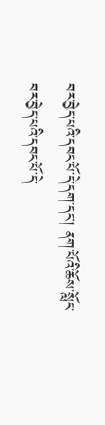བར་བྱེད་པའི་དབང་པོ་དེ་དག་དང། ནག་པོའི་ཆོས་སློང་བར་བྱེད་པའི་དབང་པོ་དེ་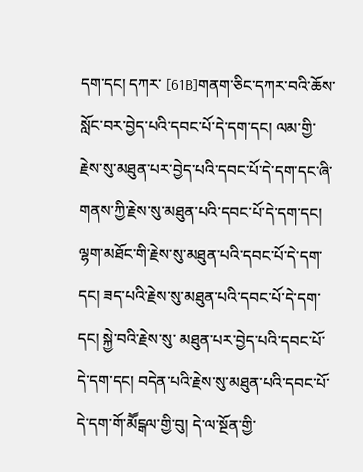དག་དང། དཀར་ [61B]གནག་ཅིང་དཀར་བའི་ཆོས་སློང་བར་བྱེད་པའི་དབང་པོ་དེ་དག་དང། ལམ་གྱི་རྗེས་སུ་མཐུན་པར་བྱེད་པའི་དབང་པོ་དེ་དག་དང་ཞི་ གནས་ཀྱི་རྗེས་སུ་མཐུན་པའི་དབང་པོ་དེ་དག་དང། ལྷག་མཐོང་གི་རྗེས་སུ་མཐུན་པའི་དབང་པོ་དེ་དག་དང། ཟད་པའི་རྗེས་སུ་མཐུན་པའི་དབང་པོ་དེ་དག་དང། སྐྱེ་བའི་རྗེས་སུ་ མཐུན་པར་བྱེད་པའི་དབང་པོ་དེ་དག་དང། བདེན་པའི་རྗེས་སུ་མཐུན་པའི་དབང་པོ་དེ་དག་གོ་མཽངྒལ་གྱི་བུ། དེ་ལ་སྔོན་གྱི་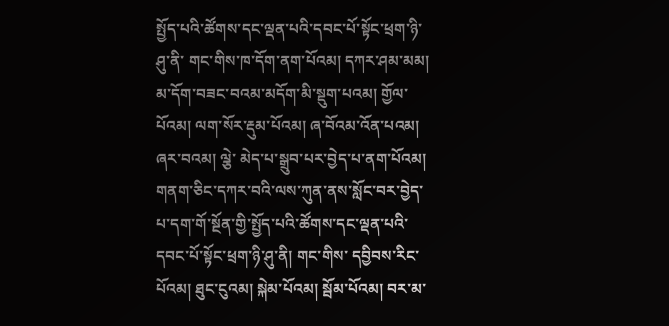སྤྱོད་པའི་ཚོགས་དང་ལྡན་པའི་དབང་པོ་སྟོང་ཕྲག་ཉི་ཤུ་ནི་ གང་གིས་ཁ་དོག་ནག་པོའམ། དཀར་ཤམ་མམ། མ་དོག་བཟང་བའམ་མདོག་མི་སྡུག་པའམ། གྱོལ་པོའམ། ལག་སོར་རྡུམ་པོའམ། ཞ་བོའམ་འོན་པའམ། ཞར་བའམ། ལྕེ་ མེད་པ་སྒྲུབ་པར་བྱེད་པ་ནག་པོའམ། གནག་ཅིང་དཀར་བའི་ལས་ཀུན་ནས་སློང་བར་བྱེད་པ་དག་གོ་སྔོན་གྱི་སྤྱོད་པའི་ཚོགས་དང་ལྡན་པའི་དབང་པོ་སྟོང་ཕྲག་ཉི་ཤུ་ནི། གང་གིས་ དབྱིབས་རིང་པོའམ། ཐུང་ངུའམ། སྐེམ་པོའམ། སྦོམ་པོའམ། བར་མ་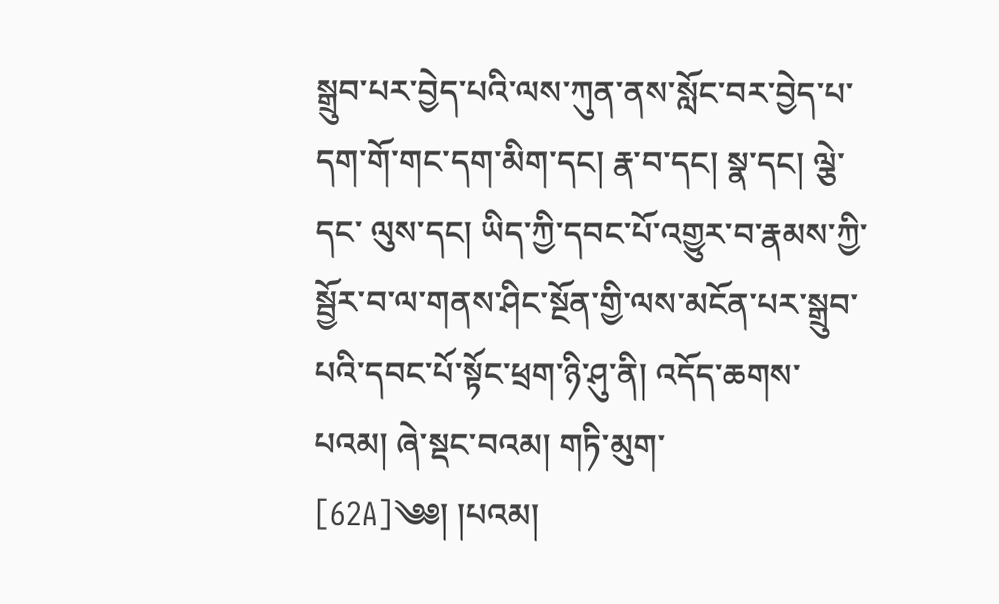སྒྲུབ་པར་བྱེད་པའི་ལས་ཀུན་ནས་སློང་བར་བྱེད་པ་དག་གོ་གང་དག་མིག་དང། རྣ་བ་དང། སྣ་དང། ལྕེ་དང་ ལུས་དང། ཡིད་ཀྱི་དབང་པོ་འགྱུར་བ་རྣམས་ཀྱི་སྦྱོར་བ་ལ་གནས་ཤིང་སྔོན་གྱི་ལས་མངོན་པར་སྒྲུབ་པའི་དབང་པོ་སྟོང་ཕྲག་ཉི་ཤུ་ནི། འདོད་ཆགས་པའམ། ཞེ་སྡང་བའམ། གཏི་མུག་ [62A]༄༅། །པའམ།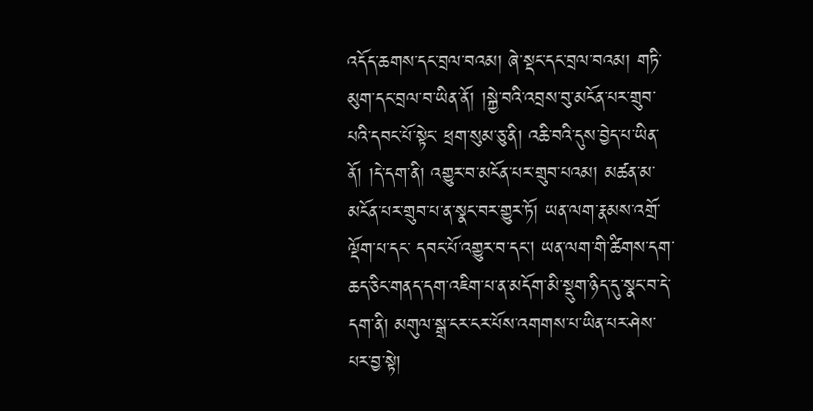འདོད་ཆགས་དང་བྲལ་བའམ། ཞེ་སྡང་དང་བྲལ་བའམ། གཏི་མུག་དང་བྲལ་བ་ཡིན་ནོ། །སྐྱེ་བའི་འབྲས་བུ་མངོན་པར་གྲུབ་པའི་དབང་པོ་སྟེང་ ཕྲག་སུམ་ཅུ་ནི། འཆི་བའི་དུས་བྱེད་པ་ཡིན་ནོ། །དེ་དག་ནི། འགྱུར་བ་མངོན་པར་གྲུབ་པའམ། མཚན་མ་མངོན་པར་གྲུབ་པ་ན་སྣང་བར་གྱུར་ཏོ། ཡན་ལག་རྣམས་འགྲོ་ལྡོག་པ་དང་ དབང་པོ་འགྱུར་བ་དང། ཡན་ལག་གི་ཚིགས་དག་ཆད་ཅིང་གནད་དག་འཇིག་པ་ན་མདོག་མི་སྡུག་ཉིད་དུ་སྣང་བ་དེ་དག་ནི། མགུལ་སྒྲ་ངར་ངར་པོས་འགགས་པ་ཡིན་པར་ཤེས་ པར་བྱ་སྟེ།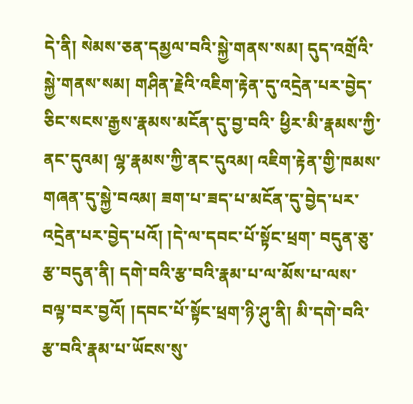དེ་ནི། སེམས་ཅན་དམྱལ་བའི་སྐྱེ་གནས་སམ། དུད་འགྲོའི་སྐྱེ་གནས་སམ། གཤིན་རྗེའི་འཇིག་རྟེན་དུ་འདྲེན་པར་བྱེད་ཅིང་སངས་རྒྱས་རྣམས་མངོན་དུ་བྱ་བའི་ ཕྱིར་མི་རྣམས་ཀྱི་ནང་དུའམ། ལྷ་རྣམས་ཀྱི་ནང་དུའམ། འཇིག་རྟེན་གྱི་ཁམས་གཞན་དུ་སྐྱེ་བའམ། ཟག་པ་ཟད་པ་མངོན་དུ་བྱེད་པར་འདྲེན་པར་བྱེད་པའོ། །དེ་ལ་དབང་པོ་སྟོང་ཕྲག་ བདུན་ཅུ་རྩ་བདུན་ནི། དགེ་བའི་རྩ་བའི་རྣམ་པ་ལ་མོས་པ་ལས་བལྟ་བར་བྱའོ། །དབང་པོ་སྟོང་ཕྲག་ཉི་ཤུ་ནི། མི་དགེ་བའི་རྩ་བའི་རྣམ་པ་ཡོངས་སུ་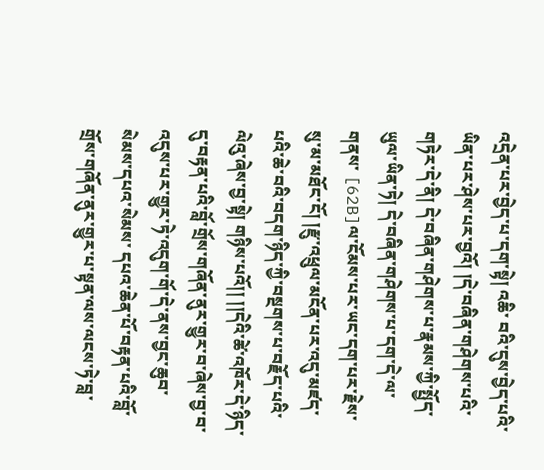འདྲེན་པར་བྱེད་པ་དག་སྟེ། འཆི་ བའི་དུས་བྱེད་པའི་ཡིན་པར་ཤེས་པར་བྱའོ། །དེ་བཞིན་གཤེགས་པའི་གཏེར་དེ་ནི། དེ་བཞིན་གཤེགས་པ་རྣམས་ཀྱི་སྤྱོད་ཡུལ་ཡིན་ཏེ། དེ་བཞིན་གཤེགས་པ་དག་དེ་ལ་གནས་ [62B]ལ་ངོམས་པར་ཡང་དག་པར་རྗེས་སུ་མ་མཐོང་ངོ། །རྫུ་འཕྲུལ་མངོན་པར་འདུ་མཛད་པའི་ཆེ་བའི་བདག་ཉིད་ཀྱི་བསྔགས་པ་བརྗོད་པའི་ ལེའུ་ཞེས་བྱ་སྟེ། གཉིས་པའོ།། །།དེའི་ཚེ་འཁོར་དེ་ཉིད་དུ་བརྟན་པའི་བློ་གྲོས་གཞོན་ནུར་གྱུར་བ་ཞེས་བྱ་བ་འདུས་པར་གྱུར་ཏེ་འདུག་གོ་དེ་ནས་བྱང་ཆུབ་སེམས་དཔའ་སེམས་ དཔའ་ཆེན་པོ་བརྟན་པའི་བློ་གྲོས་གཞོན་ནུར་གྱུར་པ་སྟན་ལས་ལངས་ཏེ་བླ་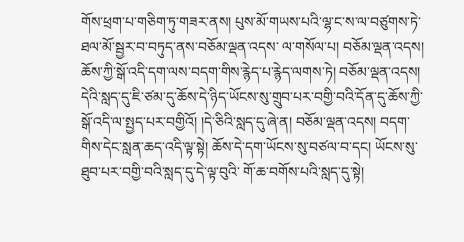གོས་ཕྲག་པ་གཅིག་ཏུ་གཟར་ནས། པུས་མོ་གཡས་པའི་ལྷ་ང་ས་ལ་བཙུགས་ཏེ་ཐལ་མོ་སྦྱར་བ་བཏུད་ནས་བཅོམ་ལྡན་འདས་ ལ་གསོལ་པ། བཅོམ་ལྡན་འདས། ཆོས་ཀྱི་སྒོ་འདི་དག་ལས་བདག་གིས་རྙེད་པ་རྙེད་ལགས་ཏེ། བཅོམ་ལྡན་འདས། དེའི་སླད་དུ་ཇི་ཙམ་དུ་ཆོས་དེ་ཉིད་ཡོངས་སུ་གྲུབ་པར་བགྱི་བའི་དོན་དུ་ཆོས་ཀྱི་ སྒོ་འདི་ལ་སྤྱད་པར་བགྱིའོ། །དེ་ཅིའི་སླད་དུ་ཞེ་ན། བཅོམ་ལྡན་འདས། བདག་གིས་དེང་སླན་ཆད་འདི་ལྟ་སྟེ། ཆོས་དེ་དག་ཡོངས་སུ་བཙལ་བ་དང། ཡོངས་སུ་ཐུབ་པར་བགྱི་བའི་སླད་དུ་དེ་ལྟ་བུའི་ གོ་ཆ་བགོས་པའི་སླད་དུ་སྟེ།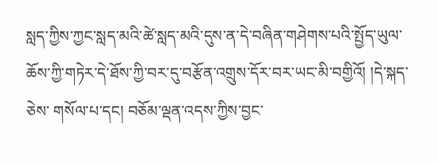སླད་ཀྱིས་ཀྱང་སླད་མའི་ཚེ་སླད་མའི་དུས་ན་དེ་བཞིན་གཤེགས་པའི་སྤྱོད་ཡུལ་ཆོས་ཀྱི་གཏེར་དེ་ཐོས་ཀྱི་བར་དུ་བརྩོན་འགྲུས་དོར་བར་ཡང་མི་བགྱིའོ། །དེ་སྐད་ཅེས་ གསོལ་པ་དང། བཅོམ་ལྡན་འདས་ཀྱིས་བྱང་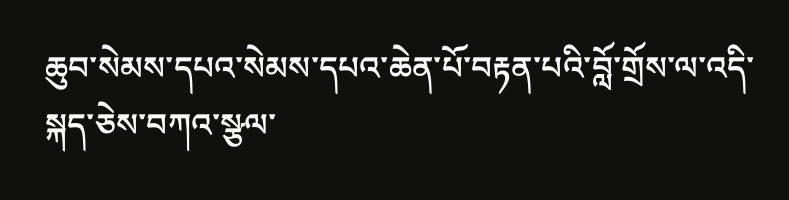ཆུབ་སེམས་དཔའ་སེམས་དཔའ་ཆེན་པོ་བརྟན་པའི་བློ་གྲོས་ལ་འདི་སྐད་ཅེས་བཀའ་སྩལ་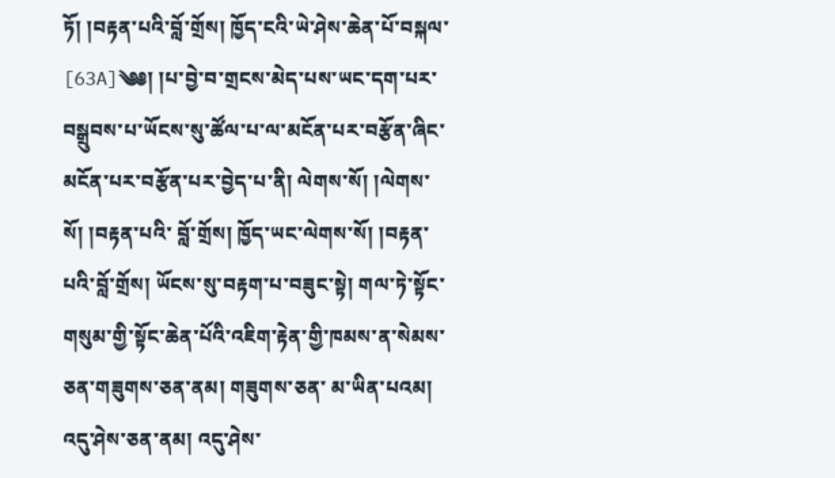ཏོ། །བརྟན་པའི་བློ་གྲོས། ཁྱོད་ངའི་ཡེ་ཤེས་ཆེན་པོ་བསྐལ་ [63A]༄༅། །པ་བྱེ་བ་གྲངས་མེད་པས་ཡང་དག་པར་བསྒྲུབས་པ་ཡོངས་སུ་ཚོལ་པ་ལ་མངོན་པར་བརྩོན་ཞིང་མངོན་པར་བརྩོན་པར་བྱེད་པ་ནི། ལེགས་སོ། །ལེགས་སོ། །བརྟན་པའི་ བློ་གྲོས། ཁྱོད་ཡང་ལེགས་སོ། །བརྟན་པའི་བློ་གྲོས། ཡོངས་སུ་བརྟག་པ་བཟུང་སྟེ། གལ་ཏེ་སྟོང་གསུམ་གྱི་སྟོང་ཆེན་པོའི་འཇིག་རྟེན་གྱི་ཁམས་ན་སེམས་ཅན་གཟུགས་ཅན་ནམ། གཟུགས་ཅན་ མ་ཡིན་པའམ། འདུ་ཤེས་ཅན་ནམ། འདུ་ཤེས་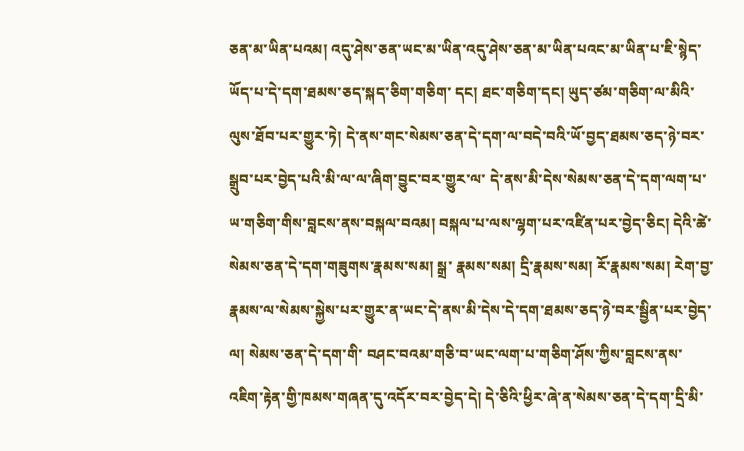ཅན་མ་ཡིན་པའམ། འདུ་ཤེས་ཅན་ཡང་མ་ཡིན་འདུ་ཤེས་ཅན་མ་ཡིན་པའང་མ་ཡིན་པ་ཇི་སྙེད་ཡོད་པ་དེ་དག་ཐམས་ཅད་སྐད་ཅིག་གཅིག་ དང། ཐང་གཅིག་དང། ཡུད་ཙམ་གཅིག་ལ་མིའི་ལུས་ཐོབ་པར་གྱུར་ཏེ། དེ་ནས་གང་སེམས་ཅན་དེ་དག་ལ་བདེ་བའི་ཡོ་བྱད་ཐམས་ཅད་ཉེ་བར་སྒྲུབ་པར་བྱེད་པའི་མི་ལ་ལ་ཞིག་བྱུང་བར་གྱུར་ལ་ དེ་ནས་མི་དེས་སེམས་ཅན་དེ་དག་ལག་པ་ཡ་གཅིག་གིས་བླངས་ནས་བསྐལ་བའམ། བསྐལ་པ་ལས་ལྷག་པར་འཛིན་པར་བྱེད་ཅིང། དེའི་ཚེ་སེམས་ཅན་དེ་དག་གཟུགས་རྣམས་སམ། སྒྲ་ རྣམས་སམ། དྲི་རྣམས་སམ། རོ་རྣམས་སམ། རེག་བྱ་རྣམས་ལ་སེམས་སྐྱེས་པར་གྱུར་ན་ཡང་དེ་ནས་མི་དེས་དེ་དག་ཐམས་ཅད་ཉེ་བར་སྦྱིན་པར་བྱེད་ལ། སེམས་ཅན་དེ་དག་གི་ བཤང་བའམ་གཅི་བ་ཡང་ལག་པ་གཅིག་ཤོས་ཀྱིས་བླངས་ནས་འཇིག་རྟེན་གྱི་ཁམས་གཞན་དུ་འདོར་བར་བྱེད་དེ། དེ་ཅིའི་ཕྱིར་ཞེ་ན་སེམས་ཅན་དེ་དག་དྲི་མི་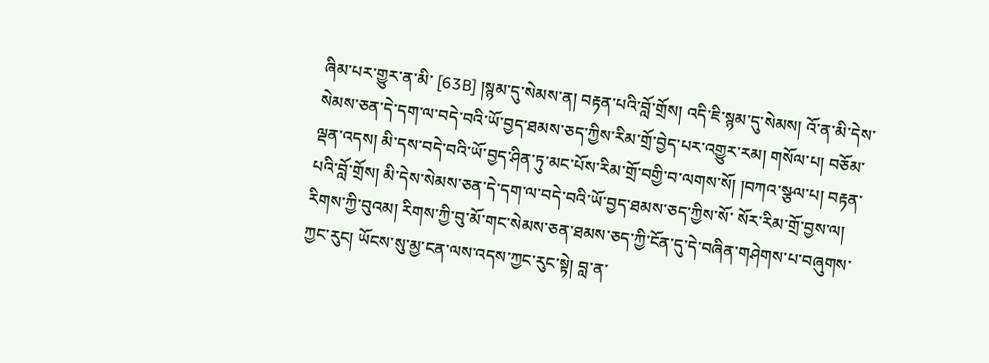ཞིམ་པར་གྱུར་ན་མི་ [63B] །སྙམ་དུ་སེམས་ན། བརྟན་པའི་བློ་གྲོས། འདི་ཇི་སྙམ་དུ་སེམས། འོ་ན་མི་དེས་སེམས་ཅན་དེ་དག་ལ་བདེ་བའི་ཡོ་བྱད་ཐམས་ཅད་ཀྱིས་རིམ་གྲོ་བྱེད་པར་འགྱུར་རམ། གསོལ་པ། བཅོམ་ ལྡན་འདས། མི་དས་བདེ་བའི་ཡོ་བྱད་ཤིན་ཏུ་མང་པོས་རིམ་གྲོ་བགྱི་བ་ལགས་སོ། །བཀའ་སྩལ་པ། བརྟན་པའི་བློ་གྲོས། མི་དེས་སེམས་ཅན་དེ་དག་ལ་བདེ་བའི་ཡོ་བྱད་ཐམས་ཅད་ཀྱིས་སོ་ སོར་རིམ་གྲོ་བྱས་ལ། རིགས་ཀྱི་བུའམ། རིགས་ཀྱི་བུ་མོ་གང་སེམས་ཅན་ཐམས་ཅད་ཀྱི་ངོན་དུ་དེ་བཞིན་གཤེགས་པ་བཞུགས་ཀྱང་རུང། ཡོངས་སུ་མྱ་ངན་ལས་འདས་ཀྱང་རུང་སྟེ། བླ་ན་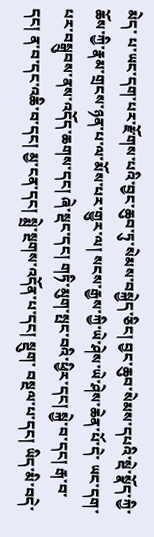མེད་ པ་ཡང་དག་པར་རྫོགས་པའི་བྱང་ཆུབ་ཏུ་སེམས་བསྐྱེད་ཅིང། བྱང་ཆུབ་སེམས་དཔའི་སྡེ་སྣོད་ཀྱི་ཆོས་ཀྱི་རྣམ་གྲངས་ཉན་པ་ལ་མོས་པར་གྱུར་ལ། སངས་རྒྱས་ཀྱི་ཡེ་ཤེས་ཡེ་ཤེས་ཆེན་པོ་དེ་ ཡང་དག་པར་བསྒྲུབས་ནས་འདོད་ཆགས་དང། ཞེ་སྡང་དང། གཏི་མུག་སྤང་བའི་ཕྱིར་དང། སྐྱེ་བ་དང། རྒ་བ་དང། ན་བ་དང་འཆི་བ་དང། མྱ་ངན་དང། སྨྲེ་སྔགས་འདོན་པ་དང། སྡུག་ བསྔལ་པ་དང། ཡིད་མི་བདེ་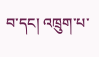བ་དང། འཁྲུག་པ་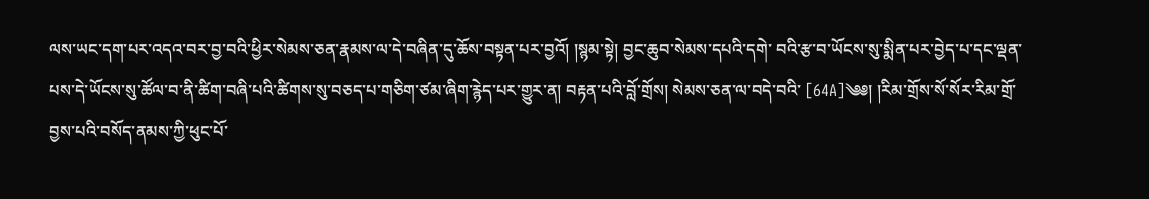ལས་ཡང་དག་པར་འདའ་བར་བྱ་བའི་ཕྱིར་སེམས་ཅན་རྣམས་ལ་དེ་བཞིན་དུ་ཆོས་བསྟན་པར་བྱའོ། །སྙམ་སྟེ། བྱང་ཆུབ་སེམས་དཔའི་དགེ་ བའི་རྩ་བ་ཡོངས་སུ་སྨིན་པར་བྱེད་པ་དང་ལྡན་པས་དེ་ཡོངས་སུ་ཚོལ་བ་ནི་ཚིག་བཞི་པའི་ཚིགས་སུ་བཅད་པ་གཅིག་ཙམ་ཞིག་རྙེད་པར་གྱུར་ན། བརྟན་པའི་བློ་གྲོས། སེམས་ཅན་ལ་བདེ་བའི་ [64A]༄༅། །རིམ་གྲོས་སོ་སོར་རིམ་གྲོ་བྱས་པའི་བསོད་ནམས་ཀྱི་ཕུང་པོ་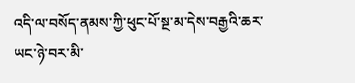འདི་ལ་བསོད་ནམས་ཀྱི་ཕུང་པོ་སྔ་མ་དེས་བརྒྱའི་ཆར་ཡང་ཉེ་བར་མི་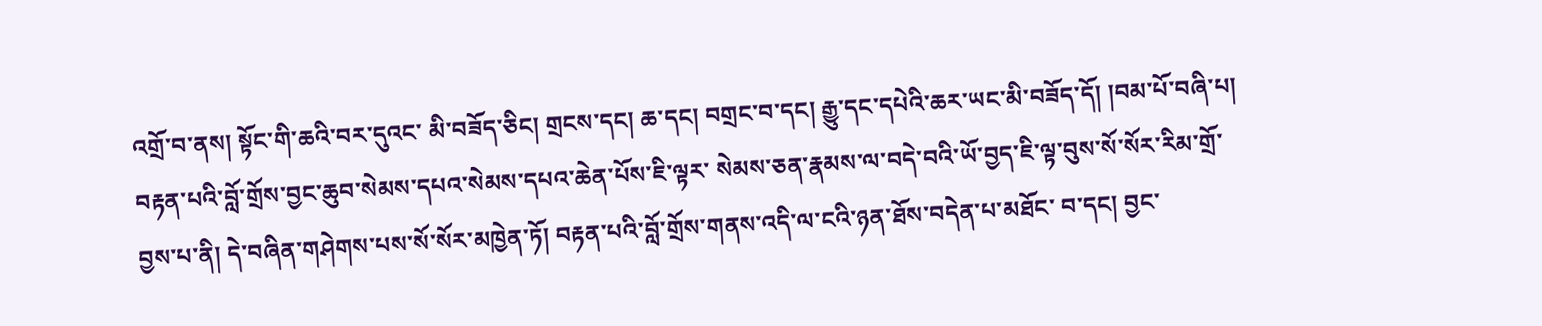འགྲོ་བ་ནས། སྟོང་གི་ཆའི་བར་དུའང་ མི་བཟོད་ཅིང། གྲངས་དང། ཆ་དང། བགྲང་བ་དང། རྒྱུ་དང་དཔེའི་ཆར་ཡང་མི་བཟོད་དོ། །བམ་པོ་བཞི་པ། བརྟན་པའི་བློ་གྲོས་བྱང་ཆུབ་སེམས་དཔའ་སེམས་དཔའ་ཆེན་པོས་ཇི་ལྟར་ སེམས་ཅན་རྣམས་ལ་བདེ་བའི་ཡོ་བྱད་ཇི་ལྟ་བུས་སོ་སོར་རིམ་གྲོ་བྱས་པ་ནི། དེ་བཞིན་གཤེགས་པས་སོ་སོར་མཁྱེན་ཏོ། བརྟན་པའི་བློ་གྲོས་གནས་འདི་ལ་ངའི་ཉན་ཐོས་བདེན་པ་མཐོང་ བ་དང། བྱང་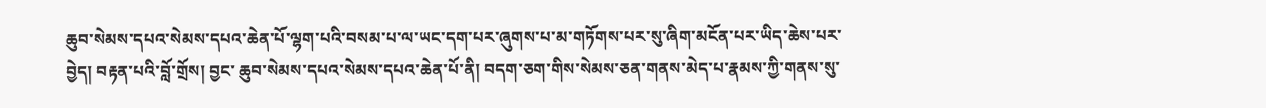ཆུབ་སེམས་དཔའ་སེམས་དཔའ་ཆེན་པོ་ལྷག་པའི་བསམ་པ་ལ་ཡང་དག་པར་ཞུགས་པ་མ་གཏོགས་པར་སུ་ཞིག་མངོན་པར་ཡིད་ཆེས་པར་བྱེད། བརྟན་པའི་བློ་གྲོས། བྱང་ ཆུབ་སེམས་དཔའ་སེམས་དཔའ་ཆེན་པོ་ནི། བདག་ཅག་གིས་སེམས་ཅན་གནས་མེད་པ་རྣམས་ཀྱི་གནས་སུ་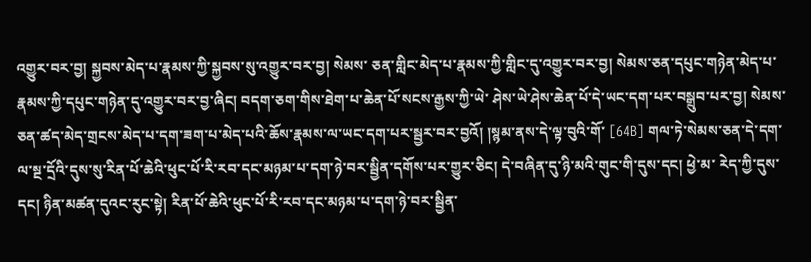འགྱུར་བར་བྱ། སྐྱབས་མེད་པ་རྣམས་ཀྱི་སྐྱབས་སུ་འགྱུར་བར་བྱ། སེམས་ ཅན་གླིང་མེད་པ་རྣམས་ཀྱི་གླིང་དུ་འགྱུར་བར་བྱ། སེམས་ཅན་དཔུང་གཉེན་མེད་པ་རྣམས་ཀྱི་དཔུང་གཉེན་དུ་འགྱུར་བར་བྱ་ཞིང། བདག་ཅག་གིས་ཐེག་པ་ཆེན་པོ་སངས་རྒྱས་ཀྱི་ཡེ་ ཤེས་ཡེ་ཤེས་ཆེན་པོ་དེ་ཡང་དག་པར་བསྒྲུབ་པར་བྱ། སེམས་ཅན་ཚད་མེད་གྲངས་མེད་པ་དག་ཟག་པ་མེད་པའི་ཆོས་རྣམས་ལ་ཡང་དག་པར་སྦྱར་བར་བྱའོ། །སྙམ་ནས་དེ་ལྟ་བུའི་གོ་ [64B] གལ་ཏེ་སེམས་ཅན་དེ་དག་ལ་སྔ་དྲོའི་དུས་སུ་རིན་པོ་ཆེའི་ཕུང་པོ་རི་རབ་དང་མཉམ་པ་དག་ཉེ་བར་སྦྱིན་དགོས་པར་གྱུར་ཅིང། དེ་བཞིན་དུ་ཉི་མའི་གུང་གི་དུས་དང། ཕྱེ་མ་ རེད་ཀྱི་དུས་དང། ཉིན་མཚན་དུའང་རུང་སྟེ། རིན་པོ་ཆེའི་ཕུང་པོ་རི་རབ་དང་མཉམ་པ་དག་ཉེ་བར་སྦྱིན་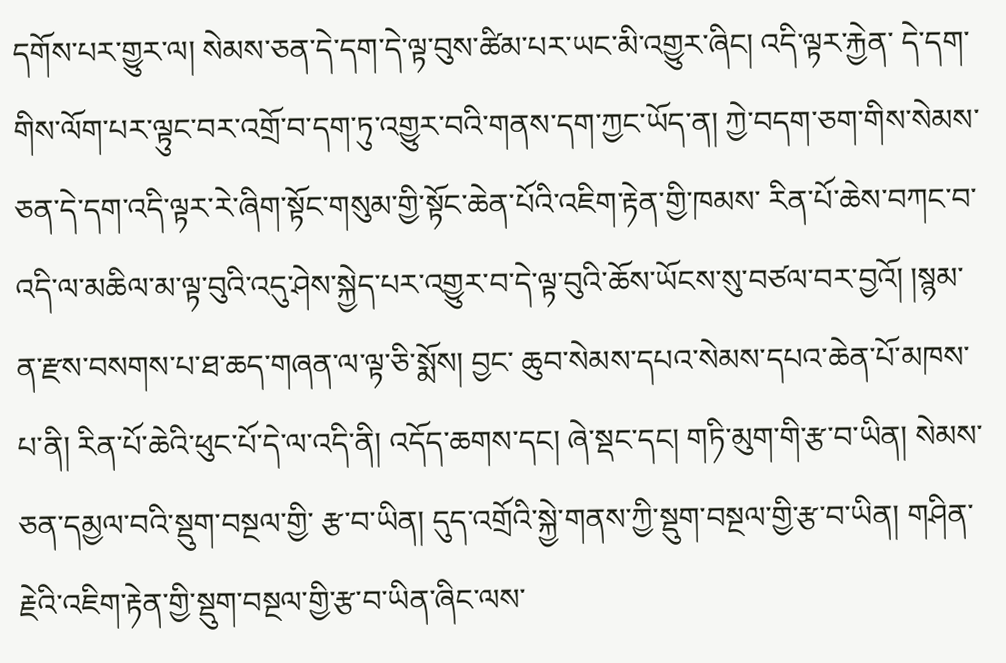དགོས་པར་གྱུར་ལ། སེམས་ཅན་དེ་དག་དེ་ལྟ་བུས་ཚིམ་པར་ཡང་མི་འགྱུར་ཞིང། འདི་ལྟར་རྐྱེན་ དེ་དག་གིས་ལོག་པར་ལྟུང་བར་འགྲོ་བ་དག་ཏུ་འགྱུར་བའི་གནས་དག་ཀྱང་ཡོད་ན། ཀྱེ་བདག་ཅག་གིས་སེམས་ཅན་དེ་དག་འདི་ལྟར་རེ་ཞིག་སྟོང་གསུམ་གྱི་སྟོང་ཆེན་པོའི་འཇིག་རྟེན་གྱི་ཁམས་ རིན་པོ་ཆེས་བཀང་བ་འདི་ལ་མཆིལ་མ་ལྟ་བུའི་འདུ་ཤེས་སྐྱེད་པར་འགྱུར་བ་དེ་ལྟ་བུའི་ཆོས་ཡོངས་སུ་བཙལ་བར་བྱའོ། །སྙམ་ན་རྫས་བསགས་པ་ཐ་ཆད་གཞན་ལ་ལྟ་ཅི་སྨོས། བྱང་ ཆུབ་སེམས་དཔའ་སེམས་དཔའ་ཆེན་པོ་མཁས་པ་ནི། རིན་པོ་ཆེའི་ཕུང་པོ་དེ་ལ་འདི་ནི། འདོད་ཆགས་དང། ཞེ་སྡང་དང། གཏི་མུག་གི་རྩ་བ་ཡིན། སེམས་ཅན་དམྱལ་བའི་སྡུག་བསྔལ་གྱི་ རྩ་བ་ཡིན། དུད་འགྲོའི་སྐྱེ་གནས་ཀྱི་སྡུག་བསྔལ་གྱི་རྩ་བ་ཡིན། གཤིན་རྗེའི་འཇིག་རྟེན་གྱི་སྡུག་བསྔལ་གྱི་རྩ་བ་ཡིན་ཞིང་ལས་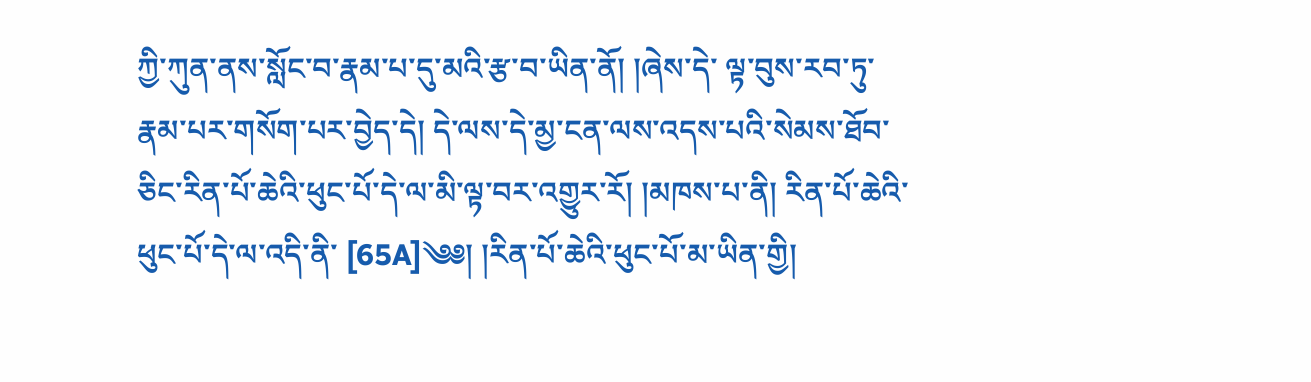ཀྱི་ཀུན་ནས་སློང་བ་རྣམ་པ་དུ་མའི་རྩ་བ་ཡིན་ནོ། །ཞེས་དེ་ ལྟ་བུས་རབ་ཏུ་རྣམ་པར་གསོག་པར་བྱེད་དེ། དེ་ལས་དེ་མྱ་ངན་ལས་འདས་པའི་སེམས་ཐོབ་ཅིང་རིན་པོ་ཆེའི་ཕུང་པོ་དེ་ལ་མི་ལྟ་བར་འགྱུར་རོ། །མཁས་པ་ནི། རིན་པོ་ཆེའི་ཕུང་པོ་དེ་ལ་འདི་ནི་ [65A]༄༅། །རིན་པོ་ཆེའི་ཕུང་པོ་མ་ཡིན་གྱི།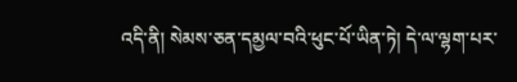འདི་ནི། སེམས་ཅན་དམྱལ་བའི་ཕུང་པོ་ཡིན་ཏེ། དེ་ལ་ལྷག་པར་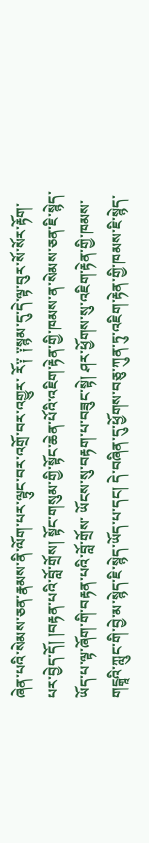ཞེན་པའི་སེམས་ཅན་རྣམས་ནི་ལོག་པར་ལྟུང་བར་འགྲོ་བར་འགྱུར་ རོ༑ ༑སྙམ་དུ་དེ་ལྟ་བུར་སོ་སོར་རྟོག་པར་བྱེད་དོ། །བརྟན་པའི་བློ་གྲོས། སྟོང་གསུམ་གྱི་སྟོང་ཆེན་པོའི་འཇིག་རྟེན་གྱི་ཁམས་ན་སེམས་ཅན་ཇི་སྙེད་ཡོད་པ་ལྟ་ཞོག་གི་བརྟན་པའི་བློ་གྲོས་ ཡོངས་སུ་བརྟག་པ་བཟུང་སྟེ། ཤར་ཕྱོགས་སུ་འཇིག་རྟེན་གྱི་ཁམས་གངྒཱའི་ཀླུང་གི་བྱེ་མ་སྙེད་ཇི་སྙེད་ཡོད་པ་དང། དེ་བཞིན་དུ་ཕྱོགས་བཅུ་ཀུན་ཏུ་འཇིག་རྟེན་གྱི་ཁམས་ཇི་སྙེད་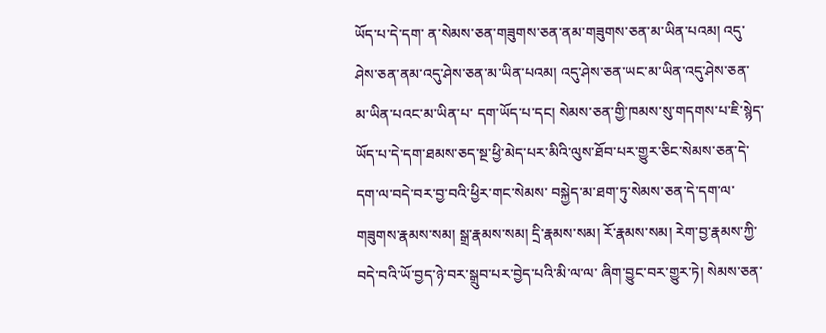ཡོད་པ་དེ་དག་ ན་སེམས་ཅན་གཟུགས་ཅན་ནམ་གཟུགས་ཅན་མ་ཡིན་པའམ། འདུ་ཤེས་ཅན་ནམ་འདུ་ཤེས་ཅན་མ་ཡིན་པའམ། འདུ་ཤེས་ཅན་ཡང་མ་ཡིན་འདུ་ཤེས་ཅན་མ་ཡིན་པའང་མ་ཡིན་པ་ དག་ཡོད་པ་དང། སེམས་ཅན་གྱི་ཁམས་སུ་གདགས་པ་ཇི་སྙེད་ཡོད་པ་དེ་དག་ཐམས་ཅད་སྔ་ཕྱི་མེད་པར་མིའི་ལུས་ཐོབ་པར་གྱུར་ཅིང་སེམས་ཅན་དེ་དག་ལ་བདེ་བར་བྱ་བའི་ཕྱིར་གང་སེམས་ བསྐྱེད་མ་ཐག་ཏུ་སེམས་ཅན་དེ་དག་ལ་གཟུགས་རྣམས་སམ། སྒྲ་རྣམས་སམ། དྲི་རྣམས་སམ། རོ་རྣམས་སམ། རེག་བྱ་རྣམས་ཀྱི་བདེ་བའི་ཡོ་བྱད་ཉེ་བར་སྒྲུབ་པར་བྱེད་པའི་མི་ལ་ལ་ ཞིག་བྱུང་བར་གྱུར་ཏེ། སེམས་ཅན་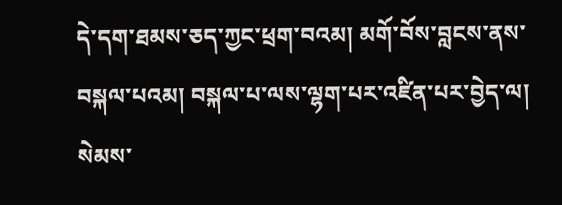དེ་དག་ཐམས་ཅད་ཀྱང་ཕྲག་བའམ། མགོ་བོས་བླངས་ནས་བསྐལ་པའམ། བསྐལ་པ་ལས་ལྷག་པར་འཛིན་པར་བྱེད་ལ། སེམས་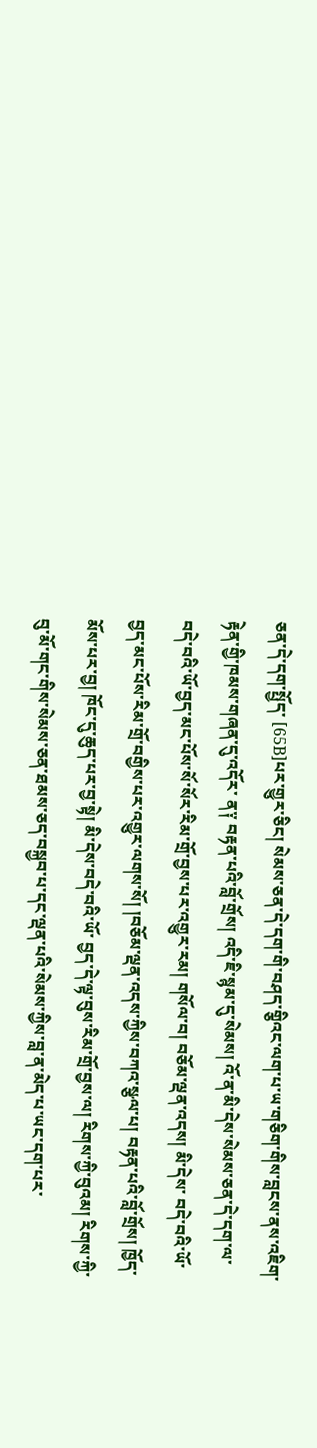ཅན་དེ་དག་སྤྱོད་ [65B]པར་གྱུར་ཅིང། སེམས་ཅན་དེ་དག་གི་བཤད་གྕིའང་ལག་པ་ཡ་གཅིག་གིས་བླངས་ནས་འཇིག་རྟེན་གྱི་ཁམས་གཞན་དུ་འདོར་ ན༑ བརྟན་པའི་བློ་གྲོས། འདི་ཇི་སྙམ་དུ་སེམས། འོ་ན་མི་དེས་སེམས་ཅན་དེ་དག་ལ་བདེ་བའི་ཡོ་བྱད་མང་པོས་སོ་སོར་རིམ་གྲོ་བྱས་པར་འགྱུར་རམ། གསོལ་བ། བཅོམ་ལྡན་འདས། མི་དེས་ བདེ་བའི་ཡོ་བྱད་མང་པོས་རིམ་གྲོ་བགྱིས་པར་འགྱུར་ལགས་སོ། །བཅོམ་ལྡན་འདས་ཀྱིས་བཀའ་སྩལ་པ། བརྟན་པའི་བློ་གྲོས། ཁྱོད་མོས་པར་བྱ། ཁོང་དུ་ཆུད་པར་བྱ་སྟེ། མི་དེས་བདེ་བའི་ཡོ་ བྱད་དེ་ལྟ་བུས་རིམ་གྲོ་བྱས་ལ། རིགས་ཀྱི་བུའམ། རིགས་ཀྱི་བུ་མོ་གང་གིས་སེམས་ཅན་ཐམས་ཅད་བསྐྱབ་པ་དང་ལྡན་པའི་སེམས་ཀྱིས་བླ་ན་མེད་པ་ཡང་དག་པར་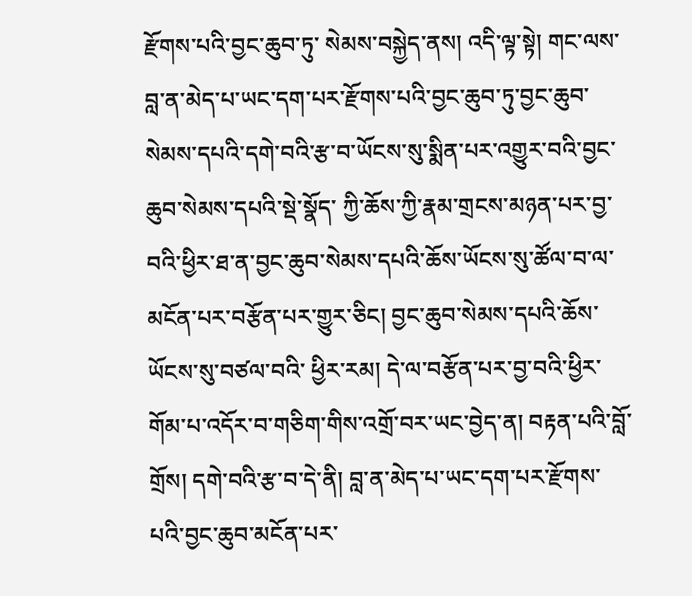རྫོགས་པའི་བྱང་ཆུབ་ཏུ་ སེམས་བསྐྱེད་ནས། འདི་ལྟ་སྟེ། གང་ལས་བླ་ན་མེད་པ་ཡང་དག་པར་རྫོགས་པའི་བྱང་ཆུབ་ཏུ་བྱང་ཆུབ་སེམས་དཔའི་དགེ་བའི་རྩ་བ་ཡོངས་སུ་སྨིན་པར་འགྱུར་བའི་བྱང་ཆུབ་སེམས་དཔའི་སྡེ་སྣོད་ ཀྱི་ཆོས་ཀྱི་རྣམ་གྲངས་མཉན་པར་བྱ་བའི་ཕྱིར་ཐ་ན་བྱང་ཆུབ་སེམས་དཔའི་ཆོས་ཡོངས་སུ་ཚོལ་བ་ལ་མངོན་པར་བརྩོན་པར་གྱུར་ཅིང། བྱང་ཆུབ་སེམས་དཔའི་ཆོས་ཡོངས་སུ་བཙལ་བའི་ ཕྱིར་རམ། དེ་ལ་བརྩོན་པར་བྱ་བའི་ཕྱིར་གོམ་པ་འདོར་བ་གཅིག་གིས་འགྲོ་བར་ཡང་བྱེད་ན། བརྟན་པའི་བློ་གྲོས། དགེ་བའི་རྩ་བ་དེ་ནི། བླ་ན་མེད་པ་ཡང་དག་པར་རྫོགས་པའི་བྱང་ཆུབ་མངོན་པར་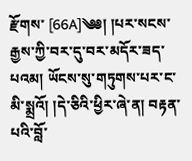རྫོགས་ [66A]༄༅། །པར་སངས་རྒྱས་ཀྱི་བར་དུ་བར་མདོར་ཟད་པའམ། ཡོངས་སུ་གཏུགས་པར་ང་མི་སྨྲའོ། །དེ་ཅིའི་ཕྱིར་ཞེ་ན། བརྟན་པའི་བློ་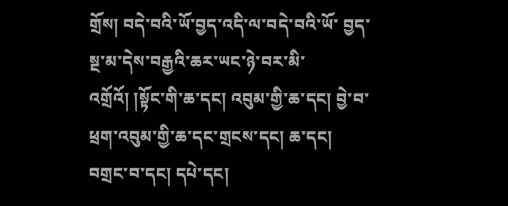གྲོས། བདེ་བའི་ཡོ་བྱད་འདི་ལ་བདེ་བའི་ཡོ་ བྱད་སྔ་མ་དེས་བརྒྱའི་ཆར་ཡང་ཉེ་བར་མི་འགྲོའོ། །སྟོང་གི་ཆ་དང། འབུམ་གྱི་ཆ་དང། བྱེ་བ་ཕྲག་འབུམ་གྱི་ཆ་དང་གྲངས་དང། ཆ་དང། བགྲང་བ་དང། དཔེ་དང།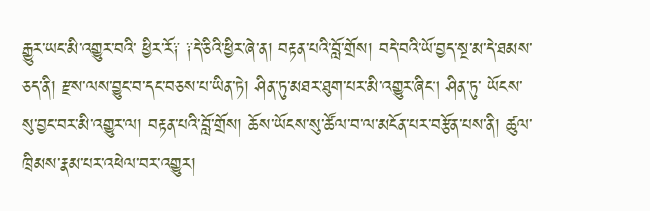རྒྱུར་ཡང་མི་འགྱུར་བའི་ ཕྱིར་རོ༑ ༑དེ་ཅིའི་ཕྱིར་ཞེ་ན། བརྟན་པའི་བློ་གྲོས། བདེ་བའི་ཡོ་བྱད་སྔ་མ་དེ་ཐམས་ཅད་ནི། རྫས་ལས་བྱུང་བ་དང་བཅས་པ་ཡིན་ཏེ། ཤིན་ཏུ་མཐར་ཐུག་པར་མི་འགྱུར་ཞིང། ཤིན་ཏུ་ ཡོངས་སུ་བྱང་བར་མི་འགྱུར་ལ། བརྟན་པའི་བློ་གྲོས། ཆོས་ཡོངས་སུ་ཚོལ་བ་ལ་མངོན་པར་བརྩོན་པས་ནི། ཚུལ་ཁྲིམས་རྣམ་པར་འཕེལ་བར་འགྱུར།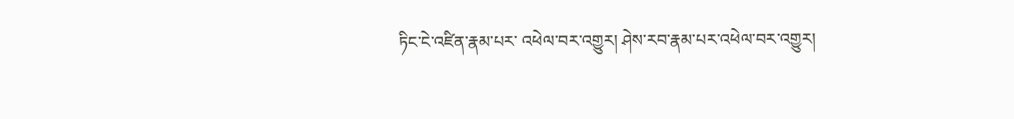ཏིང་ངེ་འཛིན་རྣམ་པར་ འཕེལ་བར་འགྱུར། ཤེས་རབ་རྣམ་པར་འཕེལ་བར་འགྱུར།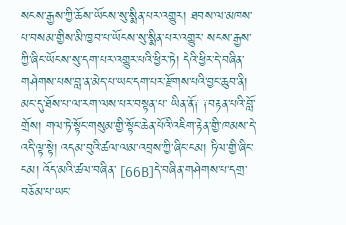སངས་རྒྱས་ཀྱི་ཆོས་ཡོངས་སུ་སྨིན་པར་འགྱུར། ཐབས་ལ་མཁས་པ་བསམ་གྱིས་མི་ཁྱབ་པ་ཡོངས་སུ་སྨིན་པར་འགྱུར་ སངས་རྒྱས་ཀྱི་ཞིང་ཡོངས་སུ་དག་པར་འགྱུར་པའི་ཕྱིར་ཏེ། དེའི་ཕྱིར་དེ་བཞིན་གཤེགས་པས་བླ་ན་མེད་པ་ཡང་དག་པར་རྫོགས་པའི་བྱང་ཆུབ་ནི། མང་དུ་ཐོས་པ་ལ་རག་ལས་པར་བསྟན་པ་ ཡིན་ནོ༑ ༑བརྟན་པའི་བློ་གྲོས། གལ་ཏེ་སྟོང་གསུམ་གྱི་སྟོང་ཆེན་པོའི་འཇིག་རྟེན་གྱི་ཁམས་དེ་འདི་ལྟ་སྟེ། འདམ་བུའི་ཚལ་ལམ་འབྲས་ཀྱི་ཞིང་ངམ། ཏིལ་གྱི་ཞིང་ངམ། འོད་མའི་ཚལ་བཞིན་ [66B]དེ་བཞིན་གཤེགས་པ་དགྲ་བཅོམ་པ་ཡང་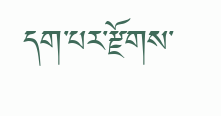དག་པར་རྫོགས་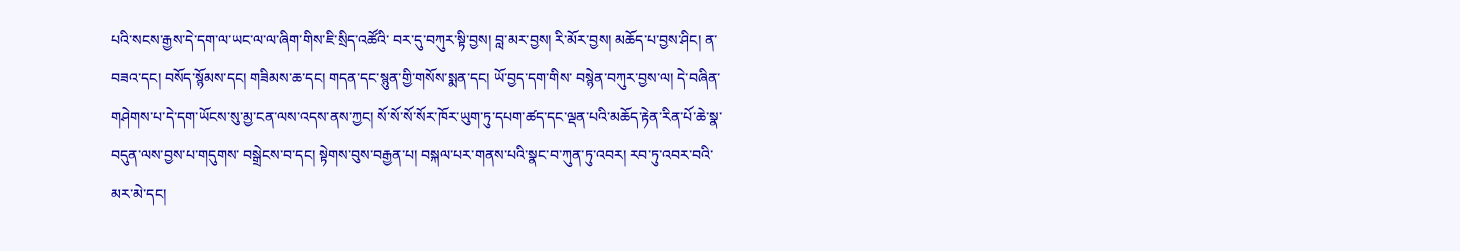པའི་སངས་རྒྱས་དེ་དག་ལ་ཡང་ལ་ལ་ཞིག་གིས་ཇི་སྲིད་འཚོའི་ བར་དུ་བཀུར་སྟི་བྱས། བླ་མར་བྱས། རི་མོར་བྱས། མཆོད་པ་བྱས་ཤིང། ན་བཟའ་དང། བསོད་སྙོམས་དང། གཟིམས་ཆ་དང། གདན་དང་སྙུན་གྱི་གསོས་སྨན་དང། ཡོ་བྱད་དག་གིས་ བསྙེན་བཀུར་བྱས་ལ། དེ་བཞིན་གཤེགས་པ་དེ་དག་ཡོངས་སུ་མྱ་ངན་ལས་འདས་ནས་ཀྱང། སོ་སོ་སོ་སོར་ཁོར་ཡུག་ཏུ་དཔག་ཚད་དང་ལྡན་པའི་མཆོད་རྟེན་རིན་པོ་ཆེ་སྣ་བདུན་ལས་བྱས་པ་གདུགས་ བསྒྲེངས་བ་དང། སྟེགས་བུས་བརྒྱན་པ། བསྐལ་པར་གནས་པའི་སྣང་བ་ཀུན་ཏུ་འབར། རབ་ཏུ་འབར་བའི་མར་མེ་དང།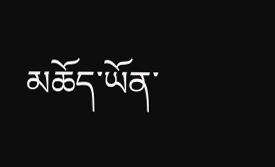མཆོད་ཡོན་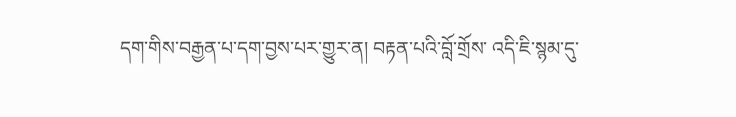དག་གིས་བརྒྱན་པ་དག་བྱས་པར་གྱུར་ན། བརྟན་པའི་བློ་གྲོས་ འདི་ཇི་སྙམ་དུ་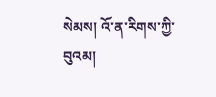སེམས། འོ་ན་རིགས་ཀྱི་བུའམ།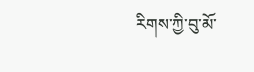རིགས་ཀྱི་བུ་མོ་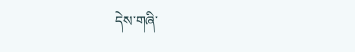དེས་གཞི་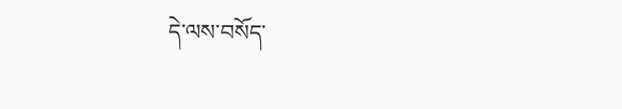དེ་ལས་བསོད་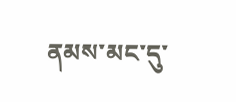ནམས་མང་དུ་